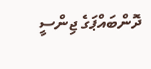ދޮންބައްޕަގެ ޖިންސީ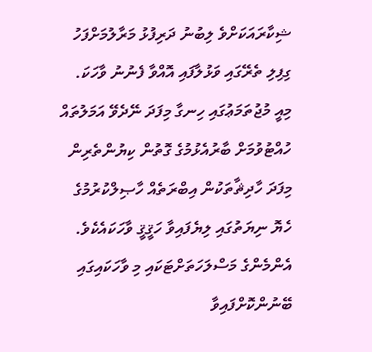ޝިކާރައަކަށްވެ ލިބުނު ދަރިފުޅު މަރާލުމަށްފަހު ގިފިލި ތެރޭގައި ވަޅުލާފައި އޮއްވާ ފެނުނު ވާހަކަ.
މިއީ މުޖުތަމަޢުގައި ހިނގާ މިފަދަ ނޭދެވޭ އަމަލުތައް ހުއްޓުވުމަށް ބާރުއެޅުމުގެ ގޮތުން ކިޔުންތެރިން މިފަދަ ހާދިޘާތަކުން އިބްރަތެއް ހާޞިލްކުރުމުގެ ހެޔޮ ނިޔަތުގައި ލިޔެފައިވާ ހަޤީޤީ ވާހަކައެކެވެ. އެންމެންގެ މަސްލަހަތަށްޓަކައި މި ވާހަކައިގައި ބޭނުންކޮށްފައިވާ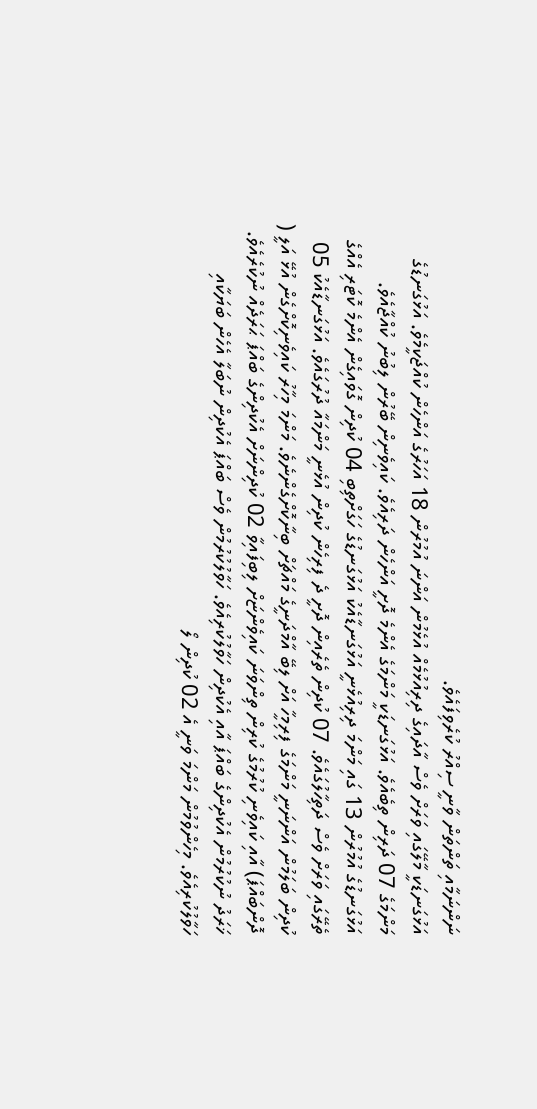ނަންނަމާއި ތަންތަން ވާނީ ސިއްރު ކުރެވިފައެވެ.
އަޅުގަނޑަކީ މާލޭގައި ވަރަށް ވެސް އާދައިގެ ދިރިއުޅުމެއް އުޅެމުން އަންނަ އުމުރުން 18 އަހަރުގެ އަންހެން ކުއްޖަކީމެވެ. އަޅުގަނޑުގެ މަންމަގެ 07 ދަރިން ތިބެއެވެ. އަޅުގަނޑަކީ މަންމަގެ އެންމެ ދޮށީ އަންހެން ދަރިއެވެ. ކައިވެނިން ބޭރުން ލިބުނު ކުއްޖާއެވެ. އަޅުގަނޑުގެ އުމުރުން 13 ގައި މަންމަ ދިރިއުޅެނީ އަޅުގަނޑާއެކު އަޅުގަނޑުގެ ހަގަށްތިބި 04 ކުދިން ގޮވައިގެން އެންމެ ކޮޓަރި އެއްގެ ތެރޭގައި ވަރަށް ވެސް ދަތިހާލުގައެވެ. 07 ކުދިން ތެރެއިން ދޮށީ ދެ ފިރިހެން ކުދިން އުޅެނީ މަންމައާ ދުރުގައެވެ. އަޅުގަނޑާއެކު 05 ކުދިން ބަލަމުން އަންނަނީ މަންމަގެ ފިރިމީހާ އަށް ލިބޭ އާމްދަނީގެ މައްޗަށް ބިނާކޮށްގެންނެވެ. މަންމަ މިހާރު ކައިވެނިކޮށްގެން އުޅޭ އަލީ ( ދޮންބައްޕަ) އާއި ކައިވެނި ކުރުމުގެ ކުރިން ތިންވަނަ ކައިވެންޏަށް ލިބިފައިވާ 02 ކުދިންނަށް އެކުދިންގެ ބައްޕަ ޙަރަދެއް ނުކުރެއެވެ. ޚަރަދު ނުކުރުމުން އެކުދިންގެ ބައްޕަ އާއި އެކުދިން ހަވާލުކުރިއެވެ. ހަވާލުކުރުމުން ވެސް ބައްޕަ އެކުދިން ނުބަލާ އެހެން ބަޔަކާއި ހަވާލުކުރިއެވެ. މިހެންވުމުން މަންމަ ވަނީ އެ 02 ކުދިން ލޯ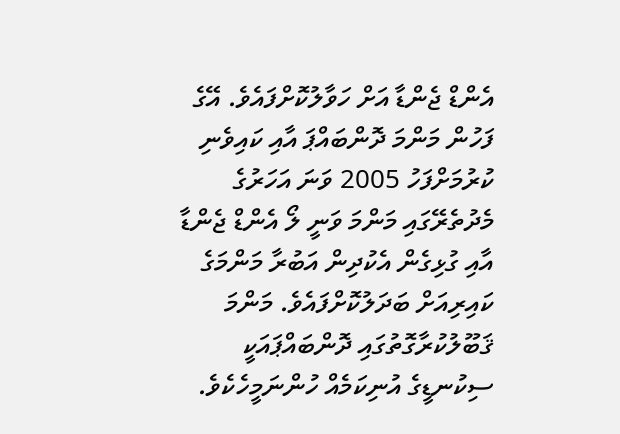އެންޑް ޖެންޑާ އަށް ހަވާލުކޮށްފައެވެ. އޭގެ ފަހުން މަންމަ ދޮންބައްޕަ އާއި ކައިވެނި ކުރުމަށްފަހު 2005 ވަނަ އަހަރުގެ މެދުތެރޭގައި މަންމަ ވަނީ ލޯ އެންޑް ޖެންޑާ އާއި ގުޅިގެން އެކުދިން އަބުރާ މަންމަގެ ކައިރިއަށް ބަދަލުކޮށްފައެވެ. މަންމަ ޤަބޫލުކުރާގޮތުގައި ދޮންބައްޕައަކީ ސިކުނޑީގެ އުނިކަމެއް ހުންނަމީހެކެވެ.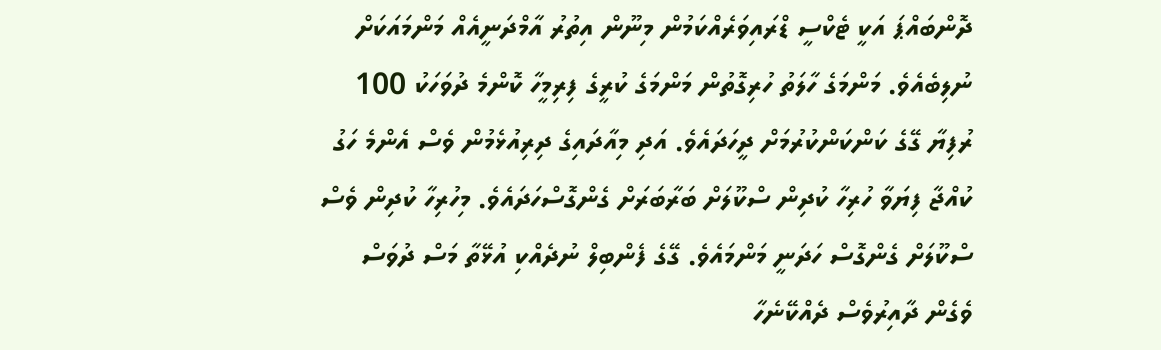ދޮންބައްޕަ އަކީ ޓެކްސީ ޑްރައިވަރެއްކަމުން މިނޫން އިތުރު އާމްދަނީއެއް މަންމައަކަށް ނުލިބެއެވެ. މަންމަގެ ހާލަތު ހުރިގޮތުން މަންމަގެ ކުރީގެ ފިރިމީހާ ކޮންމެ ދުވަހަކު 100 ރުފިޔާ ގޭގެ ކަންކަންކުރުމަށް ދީހަދައެވެ. އަދި މިއާދައިގެ ދިރިއުޅެމުން ވެސް އެންމެ ހަގު ކުއްޖާ ފިޔަވާ ހުރިހާ ކުދިން ސްކޫލަށް ބަރާބަރަށް ގެންގޮސްހަދައެވެ. މިހުރިހާ ކުދިން ވެސް ސްކޫލަށް ގެންގޮސް ހަދަނީ މަންމައެވެ. ގޭގެ ފެންބިލް ނުދެއްކި އުޅޭތާ މަސް ދުވަސް ވެގެން ދާއިރުވެސް ދެއްކޭނެހާ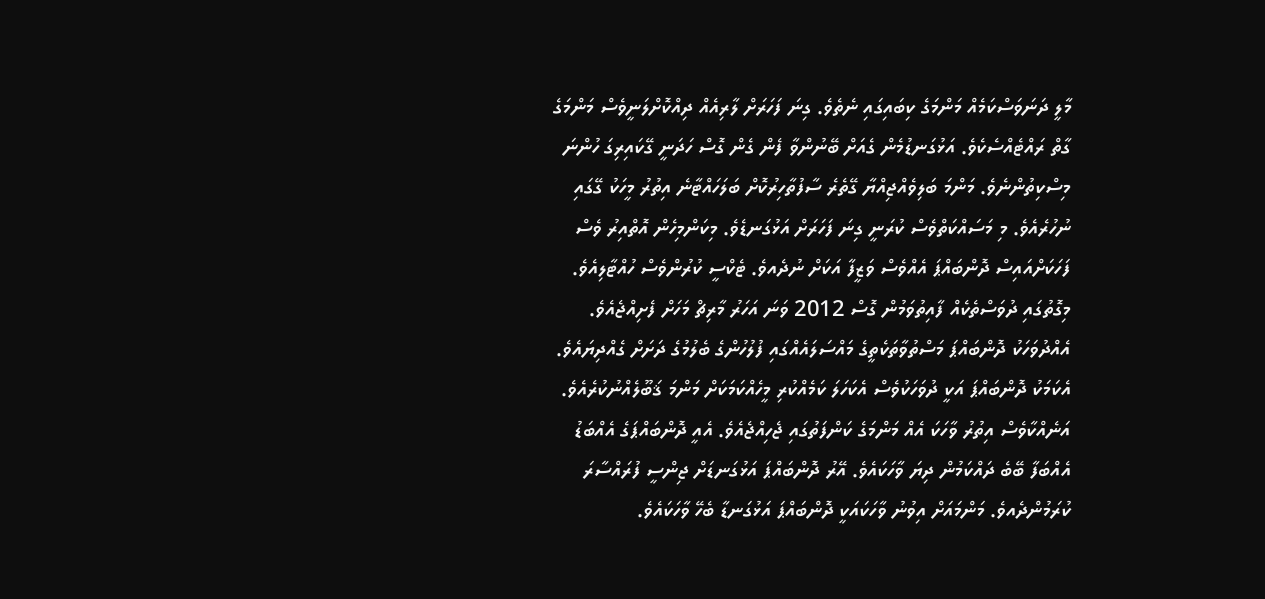މާލީ ދަނަވަސްކަމެއް މަންމަގެ ކިބައިގައި ނެތެވެ. ގިނަ ފަހަރަށް ލާރިއެއް ދިއްކޮށްލަނީވެސް މަންމަގެ ގާތް ރައްޓެއްސެކެވެ. އަޅުގަނޑުމެން ގެއަށް ބޭނުންވާ ފެން ގެން ގޮސް ހަދަނީ ގޭކައިރިގަ ހުންނަ މިސްކިތުންނެވެ. މަންމަ ބަލިވެއްޖިއްޔާ ގޭތެރެ ސާފުތާހިރުކޮށް ބަލަހައްޓާނެ އިތުރު މީހަކު ގޭގައި ނުހުރެއެވެ. މި މަސައްކަތްވެސް ކުރަނީ ގިނަ ފަހަރަށް އަޅުގަނޑެވެ. މިކަންމިހެން އޮތްއިރު ވެސް ފަހަކަށްއައިސް ދޮންބައްޕަ އެއްވެސް ވަޒީފާ އަކަށް ނުދެއވެ. ޓެކްސީ ކުރުންވެސް ހުއްޓާލިއެވެ.
މިގޮތުގައި ދުވަސްތެކެއް ފާއިތުވަމުން ގޮސް 2012 ވަނަ އަހަރު މާރިޗް މަހަށް ފެށިއްޖެއެވެ. އެއްދުވަހަކު ދޮންބައްޕަ މަސްތުވާތަކެތީގެ މައްސަލައެއްގައި ފުލުހުންގެ ބެލުމުގެ ދަށަށް ގެއްދިޔައެވެ. އެކަމަކު ދޮންބައްޕަ އަކީ ދުވަހަކުވެސް އެކަހަލަ ކަމެއްކުރި މީހެއްކަމަކަށް މަންމަ ޤަބޫލެއްނުކުރެއެވެ. އަނެއްކާވެސް އިތުރު ވާހަކަ އެއް މަންމަގެ ކަންފަތުގައި ޖެހިއްޖެއެވެ. އެއީ ދޮންބައްޕަގެ އެއްބަޑު އެއްބަފާ ބޭބެ ދައްކަމުން ދިޔަ ވާހަކައެވެ. އޭރު ދޮންބައްޕަ އަޅުގަނޑަށް ޖިންސީ ފުރައްސާރަ ކުރަމުންދެއވެ. މަންމައަށް އިވުނު ވާހަކައަކީ ދޮންބައްޕަ އަޅުގަނޑާ ބެހޭ ވާހަކައެވެ.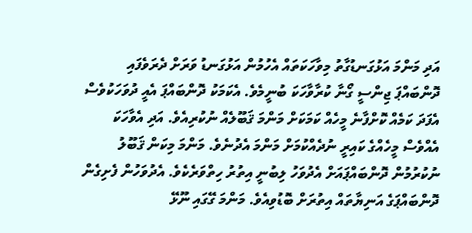އަދި މަންމަ އަޅުގަނޑުގާތު މިވާހަކަތައް އެހުމުން އަޅުގަނޑު ވަރަށް ދެރަވެފައި ދޮންބައްޕަ ޖިންސީ ގޯނާ ކުރާވާހަކަ ބުނީމެވެ. އެކަމަކު ދޮންބައްޕަ އެއީ ދުވަހަކުވެސް އެފަދަ ކަމެއް ކޮށްފާނެ މީހެއް ކަމަކަށް މަންމަ ޤަބޫލެއް ނުކުރިއެވެ. އަދި އެވާހަކަ އެއްވެސް މީހެއްގެ ކައިރީ ނުދެއްކުމަށް މަންމަ އެދުނެވެ. މަންމަ މިކަން ޤަބޫލު ނުކުރުމުން ދޮންބައްޕައަށް އެދުވަހު ލިބުނީ އިތުރު ހިތްވަރެކެވެ. އެދުވަހުން ފެށިގެން ދޮންބައްޕަގެ އަނިޔާތައް އިތުރަށް ބޮޑުވިއެވެ. މަންމަ ގޭގައި ނޫޅޭ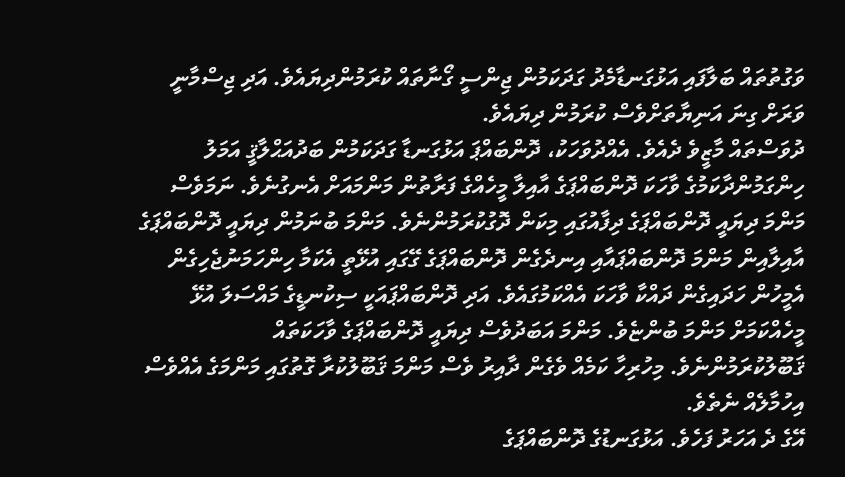ވަގުތުތައް ބަލާފައި އަޅުގަނޑާމެދު ގަދަކަމުން ޖިންސީ ގޯނާތައް ކުރަމުންދިޔައެވެ. އަދި ޖިސްމާނީ ވަރަށް ގިނަ އަނިޔާތަށްވެސް ކުރަމުން ދިޔައެވެ.
ދުވަސްތައް މާޒީވެ ދެއެވެ. އެއްދުވަހަކު، ދޮންބައްޕަ އަޅުގަނޑާ ގަދަކަމުން ބަދުއަޙްލާޤީ އަމަލު ހިންގަމުންދާކަމުގެ ވާހަކަ ދޮންބައްޕަގެ އާއިލާ މީހެއްގެ ފަރާތުން މަންމައަށް އެނގުނެވެ. ނަމަވެސް މަންމަ ދިޔައީ ދޮންބައްޕަގެ ދިފާއުގައި މިކަން ދޮގުކުރަމުންނެވެ. މަންމަ ބުނަމުން ދިޔައީ ދޮންބައްޕަގެ އާއިލާއިން މަންމަ ދޮންބައްޕައާއި އިނދެގެން ދޮންބައްޕަގެ ގޭގައި އުޅޭތީ އެކަމާ ހިންހަމަނުޖެހިގެން އެމީހުން ހަދައިގެން ދައްކާ ވާހަކަ އެއްކަމުގައެވެ. އަދި ދޮންބައްޕައަކީ ސިކުނޑީގެ މައްސަލަ އުޅޭ މީހެއްކަމަށް މަންމަ ބުންޏެވެ. މަންމަ އަބަދުވެސް ދިޔައީ ދޮންބައްޕަގެ ވާހަކަތައް ޤަބޫލުކުރަމުންނެވެ. މިހުރިހާ ކަމެއް ވެގެން ދާއިރު ވެސް މަންމަ ޤަބޫލުކުރާ ގޮތުގައި މަންމަގެ އެއްވެސް އިހުމާލެއް ނެތެވެ.
އޭގެ ދެ އަހަރު ފަހެވެ. އަޅުގަނޑުގެ ދޮންބައްޕަގެ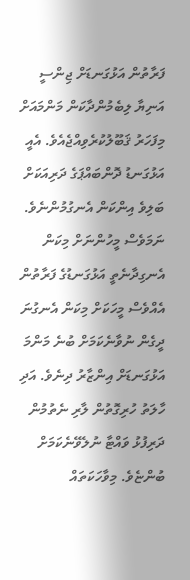ފަރާތުން އަޅުގަނޑަށް ޖިންސީ އަނިޔާ ލިބެމުންދާކަން މަންމައަށް މިފަހަރު ޤަބޫލުކުރެވިއްޖެއެވެ. އެއީ އަޅުގަނޑު ދޮންބައްޕަގެ ދަރިއަކަށް ބަލިވެ އިންކަން އެނގުމުންނެވެ. ނަމަވެސް މީހުންނަށް މިކަން އެނގިދާނެތީ އަޅުގަނޑުގެ ފަރާތުން އެއްވެސް މީހަކަށް މިކަން އެނގުނަ ދީގެން ނުވާނެކަމަށް ބުނެ މަންމަ އަޅުގަނޑަށް އިންޒާރު ދިނެވެ. އަދި ހާލަތު ހުރިގޮތުން ލާރި ނެތުމުން ދަރިފުޅު ވައްޓާ ނުލެވޭނެކަމަށް ބުންޏެވެ. މިވާހަކަތައް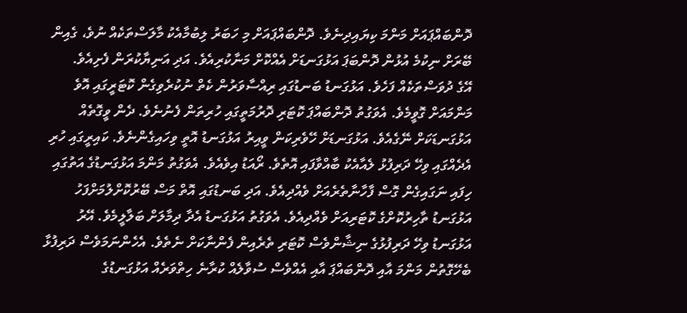ދޮންބައްޕައަށް މަންމަ ކިޔައިދިނެވެ. ދޮންބައްޕައަށް މި ހަބަރު ލިބުމާއެކު މާލަސްތަކެއް ނުވެ، ގެއިން ބޭރަށް ނިކުމެ އުޅުން ދޮންބަޕަ އަޅުގަނޑަށް އެއްކޮށް މަނާކުރިއެވެ. އަދި އަނިޔާކުރަން ފެށިއެވެ.
އޭގެ ދުވަސްތަކެއް ފަހެވެ. އަޅުގަނޑު ބަނޑުގައި ރިއްސާވަރުން ކެތް ނުކުރެވިގެން ކޮޓަރީގައި އޮވެ މަންމައަށް ގޮވީމެވެ. އެވަގުތު ދޮންބައްޕަ ކޮޓަރި ދޮރުމަތީގައި ހުރިތަން ފެނުނެވެ. ދެން ވީގޮތެއް އަޅުގަނޑަކަށް ނޭގެއެވެ. އަޅުގަނޑަށް ހޭވެރިކަން ވީއިރު އަޅުގަނޑު އޮތީ ވިހައިގެންނެވެ. ކައިރީގައި ހުރި އެދެއްގައި ވިހޭ ދަރިފުޅު ލެއާއެކު ބާއްވާފައި އޮތެވެ. ރޯއަޑު އިވެއެވެ. އެވަގުތު މަންމަ އަޅުގަނޑުގެ އަތުގައި ހިފައި ނަގައިގެން ގޮސް ފާހާނާތެރެއަށް ވެއްދިއެވެ. އަދި ބަނޑުގައި އޮތް މަސް ބޭރުކޮށްލުމަށްފަހު އަޅުގަނޑު ތާހިރުކޮށްގެ ކޮޓަރިއަށް ވެއްދިއެވެ. އެވަގުތު އަޅުގަނޑު އެދާ ދިމާލަށް ބަލާލީމެވެ. އޭރު އަޅުގަނޑު ވިހޭ ދަރިފުޅުގެ ނިޝާންވެސް ކޮޓަރި ތެރެއިން ފެންނާކަށް ނެތެވެ. އެހެންނަމަވެސް ދަރިފުޅާ ބެހޭގޮތުން މަންމަ އާއި ދޮންބައްޕަ އާއި އެއްވެސް ސުވާލެއް ކުރާނެ ހިތްވަރެއް އަޅުގަނޑުގެ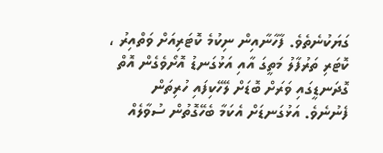ގަޔަކުނެތެވެ. ފާހާނާއިން ނިކުމެ ކޮޓަރިއަށް ވަތްއިރު ، ކޮޓަރި ތަރުފާލު މަތީގަ އާއި އަޅުގަނޑު އޮށޯވެގެން އޮތް ގޮދަނޑީގައި ވަރަށް ބޮޑަށް ލޭހޭކިފައި ހުރިތަން ފެނުނެވެ. އަޅުގަނޑަށް އެކަމާ ބެހޭގޮތުން ސުވާލެއް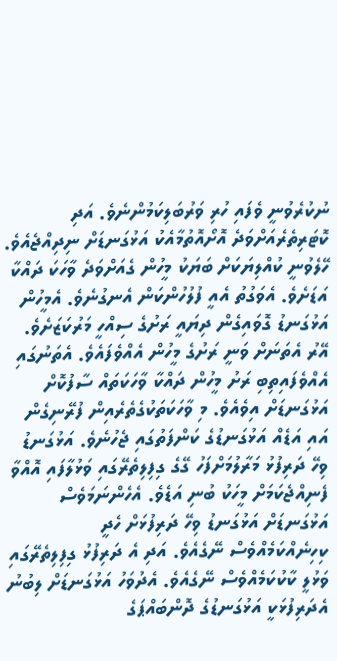ނުކުރެވުނީ ވެފައި ހުރި ވަރުބަލިކަމުންނެވެ. އަދި ކޮޓަރިތެރެއަށްވަދެ އޮށޯއޮތުމާއެކު އަޅުގަނޑަށް ނިދިއްޖެއެވެ. ހޭލެވުނީ ކުއްލިޔަކަށް ބަޔަކު މީހުން ގެއަށްވަދެ ވާހަކަ ދައްކާ އަޑަށެވެ. އެވަގުތު އެއީ ފުލުހުންކަން އެނގުނެވެ. އެމީހުން އަޅުގަނޑު ގޮވައިގެން ދިޔައީ ރަށުގެ ސިއްހީ މަރުކަޒަށެވެ. އޭރު އެތަނަށް ވަނީ ރަށުގެ މީހުން އެއްވެފައެވެ. އެތަނުގައި އެއްވެފައިތިބި ރަށު މީހުން ދައްކާ ވާހަކަތައް ސާފުކޮށް އަޅުގަނޑަށް އިވެއެވެ. މި ވާހަކަތަކުގެތެރެއިން ފުރޭނިގެން އައި އަޑެއް އަޅުގަނޑުގެ ކަންފަތުގައި ޖެހުނެވެ. އަޅުގަނޑު ވިހޭ ދަރިފުޅު މަރާލުމަށްފަހު ގޭގެ ގިފިލިތެރޭގައި ވަޅުލާފައި އޮއްވާ ފެނިއްޖެކަމަށް މީހަކު ބުނި އަޑެވެ. އެހެންނަމަވެސް އަޅުގަނޑަށް އަޅުގަނޑު ވިހޭ ދަރިފުޅަށް ހެދީ ކިހިނެއްކަމެއްވެސް ނޭގެއެވެ. އަދި އެ ދަރިފުޅު ގިފިލިތެރޭގައި ވަޅުލީ ކާކުކަމެއްވެސް ނޭގެއެވެ. އެދުވަހު އަޅުގަނޑަށް ލިބުނު އެދަރިފުޅަކީ އަޅުގަނޑުގެ ދޮންބައްޕަގެ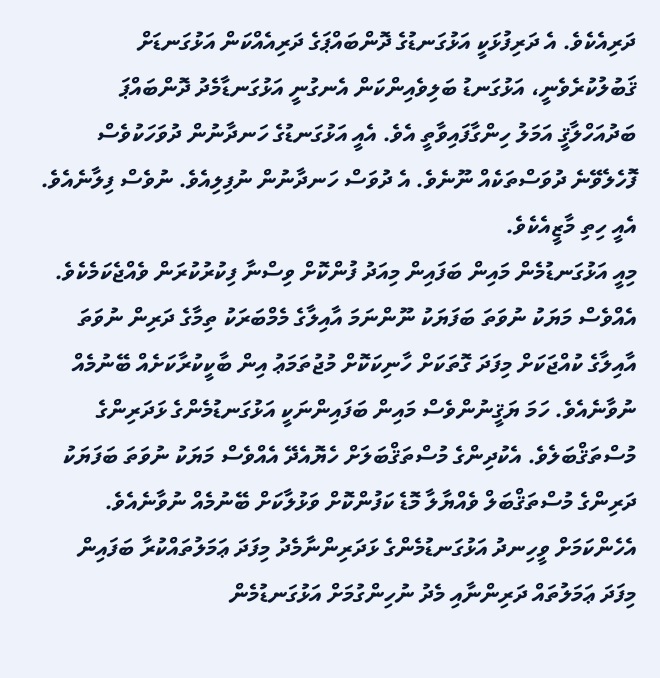ދަރިއެކެވެ. އެ ދަރިފުޅަކީ އަޅުގަނޑުގެ ދޮންބައްޕަގެ ދަރިއެއްކަން އަޅުގަނޑަށް ޤަބުލުކުރެވެނީ، އަޅުގަނޑު ބަލިވެއިންކަން އެނގުނީ އަޅުގަނޑާމެދު ދޮންބައްޕަ ބަދުއަހްލާޤީ އަމަލު ހިންގާފައިވާތީ އެވެ. އެއީ އަޅުގަނޑުގެ ހަނދާނުން ދުވަހަކުވެސް ފޮހެލެވޭނެ ދުވަސްތަކެއް ނޫނެވެ. އެ ދުވަސް ހަނދާނުން ނުފިލިއެވެ. ނުވެސް ފިލާނެއެވެ. އެއީ ހިތި މާޒީއެކެވެ.
މިއީ އަޅުގަނޑުމެން މައިން ބަފައިން މިއަދު ފުންކޮށް ވިސްނާ ފިކުރުކުރަން ވެއްޖެކަމެކެވެ. އެއްވެސް މަޔަކު ނުވަތަ ބަފަޔަކު ނޫންނަމަ އާއިލާގެ މެމްބަރަކު ތިމާގެ ދަރިން ނުވަތަ އާއިލާގެ ކުއްޖަކަށް މިފަދަ ގޮތަކަށް ހާނިކަކޮށް މުޖުތަމަޢު އިން ބާކީކުރާކަށެއް ބޭނުމެއް ނުވާނެއެވެ. ހަމަ ޔަޤީނުންވެސް މައިން ބަފައިންނަކީ އަޅުގަނޑުމެންގެ ޅަދަރިންގެ މުސްތަޤްބަލެވެ. އެކުދިންގެ މުސްތަޤްބަލަށް ހެޔޮއެދޭ އެއްވެސް މަޔަކު ނުވަތަ ބަފަޔަކު ދަރިންގެ މުސްތަޤްބަލް ވެއްޔާލާ މޮޑެ ކަފުންކޮށް ވަޅުލާކަށް ބޭނުމެއް ނުވާނެއެވެ. އެހެންކަމަށް ވީހިނދު އަޅުގަނޑުމެންގެ ޅަދަރިންނާމެދު މިފަދަ ޢަމަލުތައްކުރާ ބަފައިން މިފަދަ ޢަމަލުތައް ދަރިންނާއި މެދު ނުހިންގުމަށް އަޅުގަނޑުމެން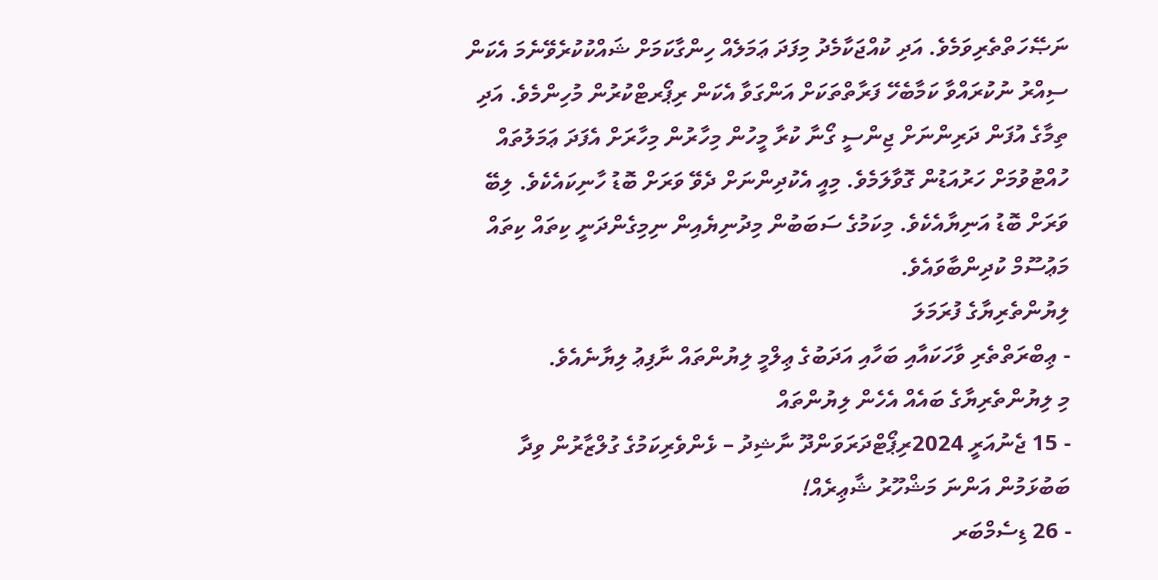ނަޞޭހަތްތެރިވަމެވެ. އަދި ކުއްޖަކާމެދު މިފަދަ ޢަމަލެއް ހިންގާކަމަށް ޝައްކުކުރެވޭނެމަ އެކަން ސިއްރު ނުކުރައްވާ ކަމާބެހޭ ފަރާތްތަކަށް އަންގަވާ އެކަން ރިޕޯރޓްކުރުން މުހިންމެވެ. އަދި ތިމާގެ އުފަން ދަރިންނަށް ޖިންސީ ގޯނާ ކުރާ މީހުން މިހާރުން މިހާރަށް އެފަދަ ޢަމަލުތައް ހުއްޓުވުމަށް ހަރުއަޑުން ގޮވާލަމެވެ. މިއީ އެކުދިންނަށް ދެވޭ ވަރަށް ބޮޑު ހާނިކައެކެވެ. ލިބޭ ވަރަށް ބޮޑު އަނިޔާއެކެވެ. މިކަމުގެ ސަބަބުން މިދުނިޔެއިން ނިމިގެންދަނީ ކިތައް ކިތައް މަޢުސޫމް ކުދިންބާވައެވެ.
ލިޔުންތެރިޔާގެ ފުރަމަލަ
- ޢިބްރަތްތެރި ވާހަކައާއި ބަހާއި އަދަބުގެ ޢިލްމީ ލިޔުންތައް ނާފިޢު ލިޔާނެއެވެ.
މި ލިޔުންތެރިޔާގެ ބައެއް އެހެން ލިޔުންތައް
- 15 ޖެނުއަރީ 2024ރިޕޯޓްދަރަވަންދޫ ނާޝިދު – ޅެންވެރިކަމުގެ ގުލްޒާރުން ވިދާ ބަބުޅަމުން އަންނަ މަޝްހޫރު ޝާޢިރެއް!
- 26 ޑިސެމްބަރ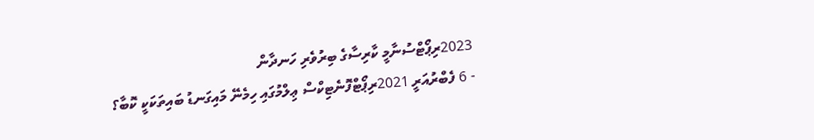2023ރިޕޯޓްސުނާމީ ކާރިސާގެ ބިރުވެރި ހަނދާން
- 6 ފެބްރުއަރީ 2021ރިޕޯޓްފޮނެޓިކްސް ޢިލްމުގައި ހިމެނޭ މައިގަނޑު ބައިތަކަކީ ކޮބާ؟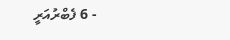- 6 ފެބްރުއަރީ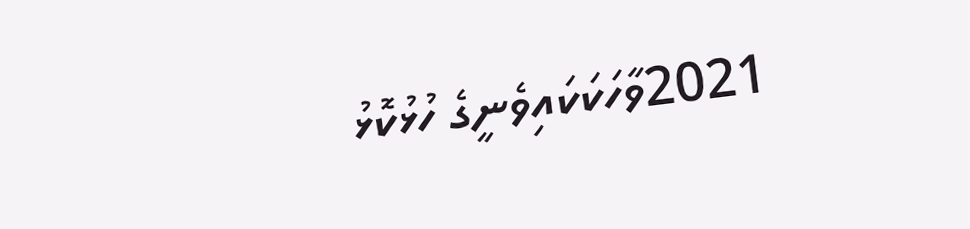2021ވާހަކަކައިވެނީގެ ހުޅުކޮޅު